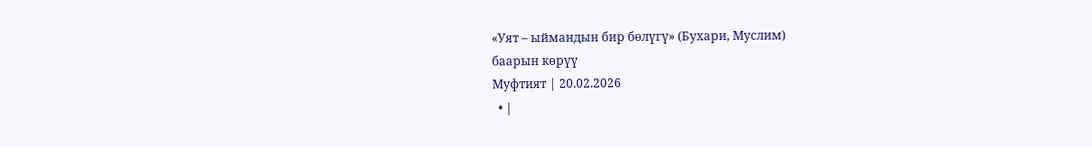«Уят – ыймандын бир бөлүгү» (Бухари, Муслим)
баарын көрүү
Муфтият | 20.02.2026
  • |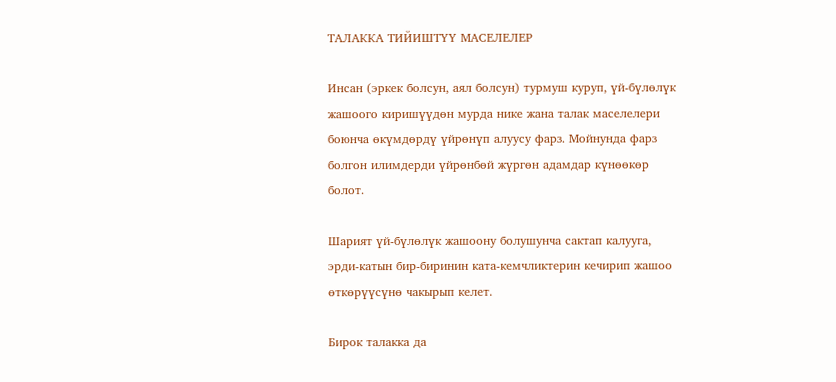ТАЛАККА ТИЙИШТҮҮ МАСЕЛЕЛЕР

Инсан (эркек болсун, аял болсун) турмуш куруп, үй-бүлөлүк жашоого киришүүдөн мурда нике жана талак маселелери боюнча өкүмдөрдү үйрөнүп алуусу фарз. Мойнунда фарз болгон илимдерди үйрөнбөй жүргөн адамдар күнөөкөр болот.

Шарият үй-бүлөлүк жашоону болушунча сактап калууга, эрди-катын бир-биринин ката-кемчликтерин кечирип жашоо өткөрүүсүнө чакырып келет.

Бирок талакка да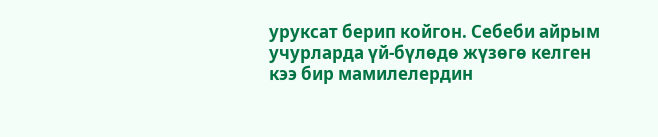уруксат берип койгон. Себеби айрым учурларда үй-бүлөдө жүзөгө келген кээ бир мамилелердин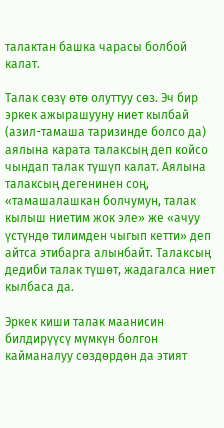талактан башка чарасы болбой калат.

Талак сөзү өтө олуттуу сөз. Эч бир эркек ажырашууну ниет кылбай (азил-тамаша таризинде болсо да) аялына карата талаксың деп койсо чындап талак түшүп калат. Аялына талаксың дегенинен соң, «тамашалашкан болчумун, талак кылыш ниетим жок эле» же «ачуу үстүндө тилимден чыгып кетти» деп айтса этибарга алынбайт. Талаксың дедиби талак түшөт, жадагалса ниет кылбаса да.

Эркек киши талак маанисин  билдирүүсү мүмкүн болгон кайманалуу сөздөрдөн да этият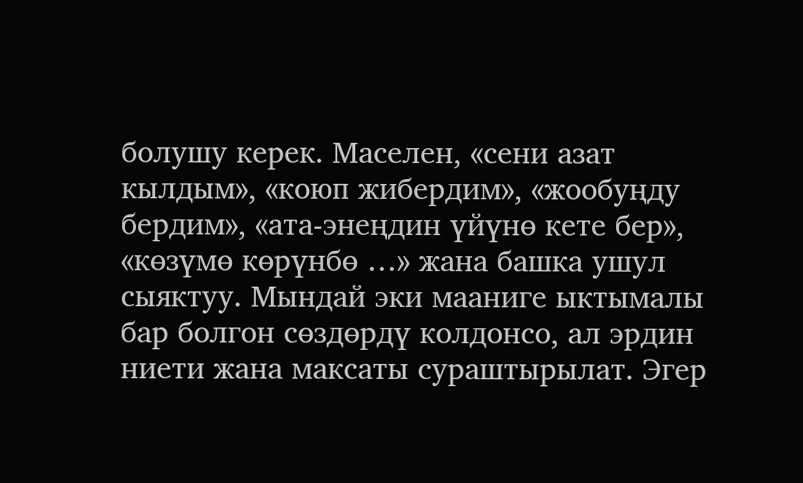болушу керек. Маселен, «сени азат кылдым», «коюп жибердим», «жообуңду бердим», «ата-энеңдин үйүнө кете бер», «көзүмө көрүнбө …» жана башка ушул сыяктуу. Мындай эки мааниге ыктымалы бар болгон сөздөрдү колдонсо, ал эрдин ниети жана максаты сураштырылат. Эгер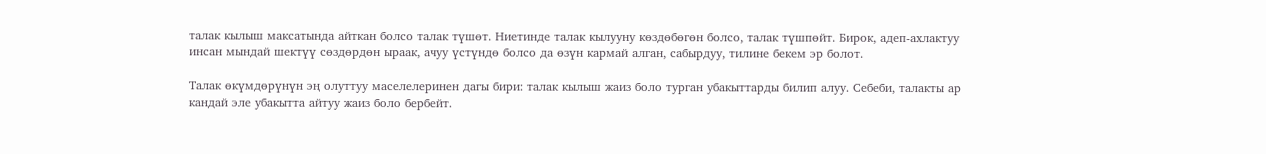талак кылыш максатында айткан болсо талак түшөт. Ниетинде талак кылууну көздөбөгөн болсо, талак түшпөйт. Бирок, адеп-ахлактуу инсан мындай шектүү сөздөрдөн ыраак, ачуу үстүндө болсо да өзүн кармай алган, сабырдуу, тилине бекем эр болот.

Талак өкүмдөрүнүн эң олуттуу маселелеринен дагы бири: талак кылыш жаиз боло турган убакыттарды билип алуу. Себеби, талакты ар кандай эле убакытта айтуу жаиз боло бербейт.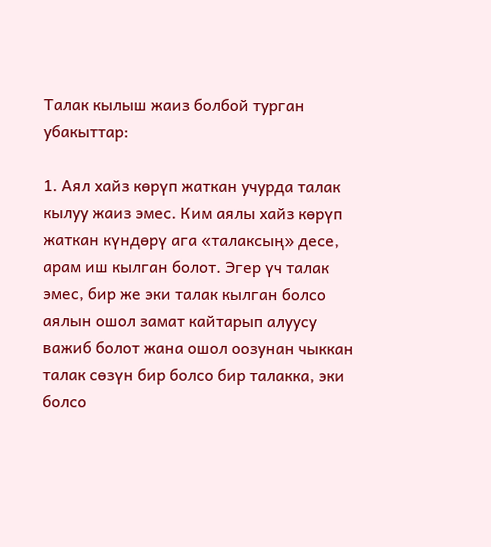Талак кылыш жаиз болбой турган убакыттар:

1. Аял хайз көрүп жаткан учурда талак кылуу жаиз эмес. Ким аялы хайз көрүп жаткан күндөрү ага «талаксың» десе, арам иш кылган болот. Эгер үч талак эмес, бир же эки талак кылган болсо аялын ошол замат кайтарып алуусу важиб болот жана ошол оозунан чыккан талак сөзүн бир болсо бир талакка, эки болсо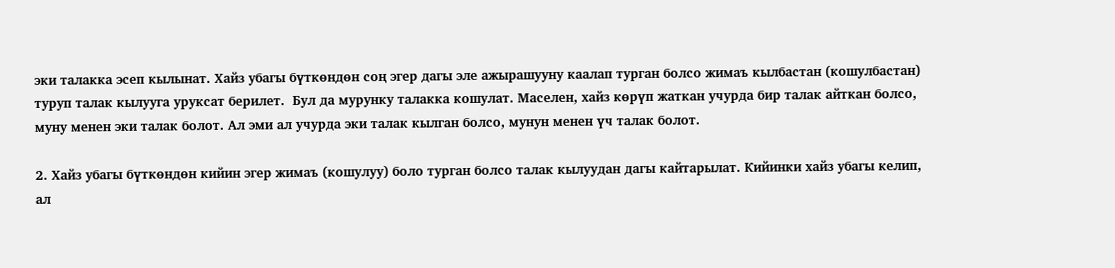эки талакка эсеп кылынат. Хайз убагы бүткөндөн соң эгер дагы эле ажырашууну каалап турган болсо жимаъ кылбастан (кошулбастан) туруп талак кылууга уруксат берилет.  Бул да мурунку талакка кошулат. Маселен, хайз көрүп жаткан учурда бир талак айткан болсо, муну менен эки талак болот. Ал эми ал учурда эки талак кылган болсо, мунун менен үч талак болот.

2. Хайз убагы бүткөндөн кийин эгер жимаъ (кошулуу) боло турган болсо талак кылуудан дагы кайтарылат. Кийинки хайз убагы келип, ал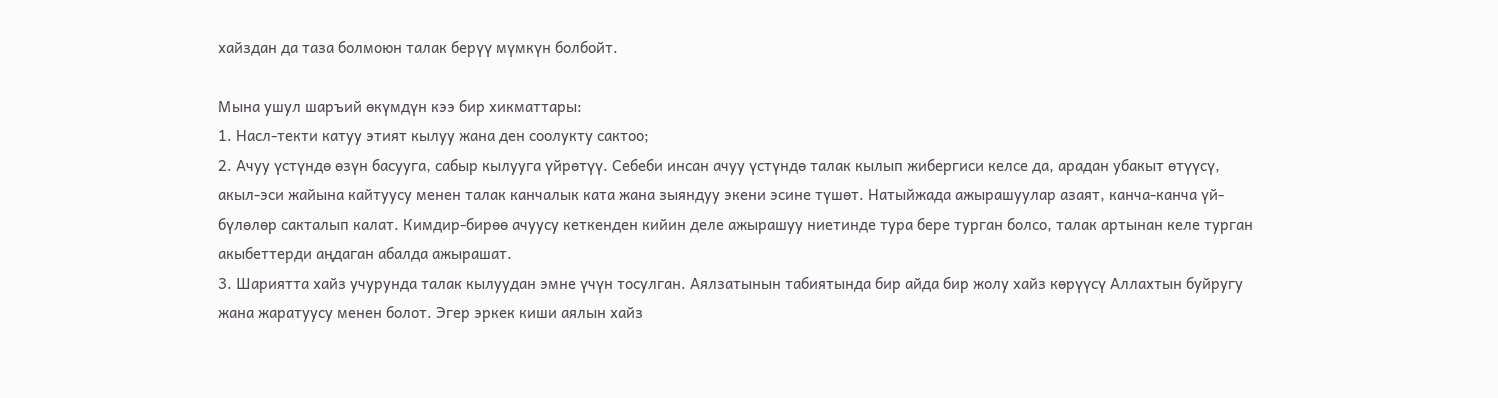хайздан да таза болмоюн талак берүү мүмкүн болбойт.

Мына ушул шаръий өкүмдүн кээ бир хикматтары:
1. Насл-текти катуу этият кылуу жана ден соолукту сактоо;
2. Ачуу үстүндө өзүн басууга, сабыр кылууга үйрөтүү. Себеби инсан ачуу үстүндө талак кылып жибергиси келсе да, арадан убакыт өтүүсү, акыл-эси жайына кайтуусу менен талак канчалык ката жана зыяндуу экени эсине түшөт. Натыйжада ажырашуулар азаят, канча-канча үй-бүлөлөр сакталып калат. Кимдир-бирөө ачуусу кеткенден кийин деле ажырашуу ниетинде тура бере турган болсо, талак артынан келе турган акыбеттерди аңдаган абалда ажырашат.
3. Шариятта хайз учурунда талак кылуудан эмне үчүн тосулган. Аялзатынын табиятында бир айда бир жолу хайз көрүүсү Аллахтын буйругу жана жаратуусу менен болот. Эгер эркек киши аялын хайз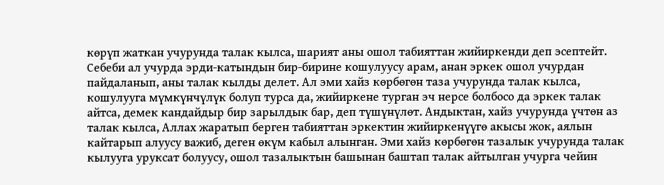көрүп жаткан учурунда талак кылса, шарият аны ошол табияттан жийиркенди деп эсептейт. Себеби ал учурда эрди-катындын бир-бирине кошулуусу арам, анан эркек ошол учурдан пайдаланып, аны талак кылды делет. Ал эми хайз көрбөгөн таза учурунда талак кылса, кошулууга мүмкүнчүлүк болуп турса да, жийиркене турган эч нерсе болбосо да эркек талак айтса, демек кандайдыр бир зарылдык бар, деп түшүнүлөт. Андыктан, хайз учурунда үчтөн аз талак кылса, Аллах жаратып берген табияттан эркектин жийиркенүүгө акысы жок, аялын кайтарып алуусу важиб, деген өкүм кабыл алынган. Эми хайз көрбөгөн тазалык учурунда талак кылууга уруксат болуусу, ошол тазалыктын башынан баштап талак айтылган учурга чейин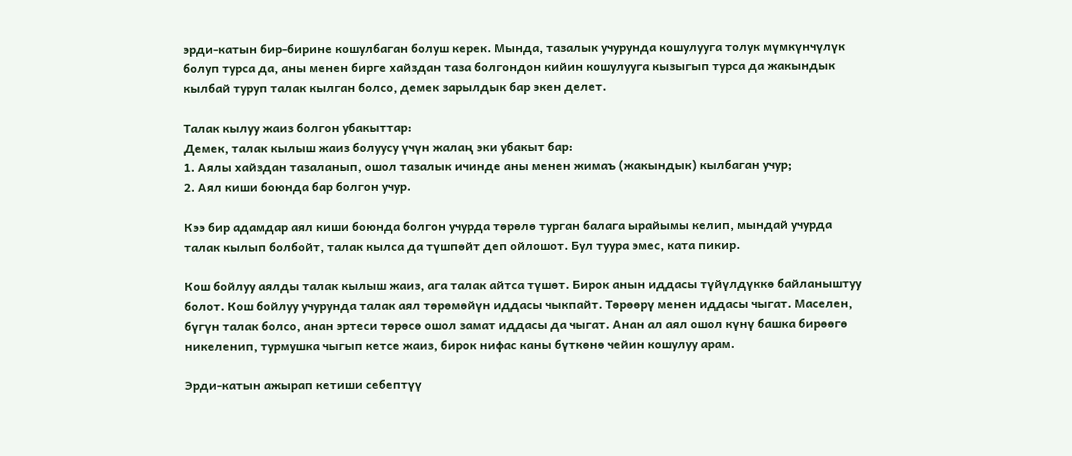эрди-катын бир-бирине кошулбаган болуш керек. Мында, тазалык учурунда кошулууга толук мүмкүнчүлүк болуп турса да, аны менен бирге хайздан таза болгондон кийин кошулууга кызыгып турса да жакындык кылбай туруп талак кылган болсо, демек зарылдык бар экен делет.

Талак кылуу жаиз болгон убакыттар:
Демек, талак кылыш жаиз болуусу үчүн жалаң эки убакыт бар:
1. Аялы хайздан тазаланып, ошол тазалык ичинде аны менен жимаъ (жакындык) кылбаган учур;
2. Аял киши боюнда бар болгон учур.

Кээ бир адамдар аял киши боюнда болгон учурда төрөлө турган балага ырайымы келип, мындай учурда талак кылып болбойт, талак кылса да түшпөйт деп ойлошот. Бул туура эмес, ката пикир.

Кош бойлуу аялды талак кылыш жаиз, ага талак айтса түшөт. Бирок анын иддасы түйүлдүккө байланыштуу болот. Кош бойлуу учурунда талак аял төрөмөйүн иддасы чыкпайт. Төрөөрү менен иддасы чыгат. Маселен, бүгүн талак болсо, анан эртеси төрөсө ошол замат иддасы да чыгат. Анан ал аял ошол күнү башка бирөөгө никеленип, турмушка чыгып кетсе жаиз, бирок нифас каны бүткөнө чейин кошулуу арам.

Эрди-катын ажырап кетиши себептүү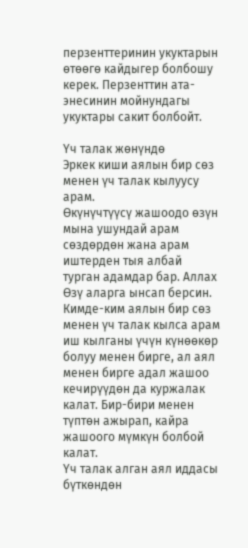перзенттеринин укуктарын өтөөгө кайдыгер болбошу керек. Перзенттин ата-энесинин мойнундагы укуктары сакит болбойт.

Үч талак жөнүндө
Эркек киши аялын бир сөз менен үч талак кылуусу арам.
Өкүнүчтүүсү жашоодо өзүн мына ушундай арам сөздөрдөн жана арам иштерден тыя албай турган адамдар бар. Аллах Өзү аларга ынсап берсин.
Кимде-ким аялын бир сөз менен үч талак кылса арам иш кылганы үчүн күнөөкөр болуу менен бирге, ал аял менен бирге адал жашоо кечирүүдөн да куржалак калат. Бир-бири менен түптөн ажырап, кайра жашоого мүмкүн болбой калат.
Үч талак алган аял иддасы бүткөндөн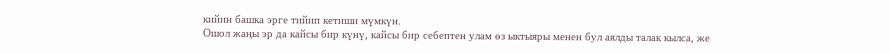кийин башка эрге тийип кетиши мүмкүн.
Ошол жаңы эр да кайсы бир күнү, кайсы бир себептен улам өз ыктыяры менен бул аялды талак кылса, же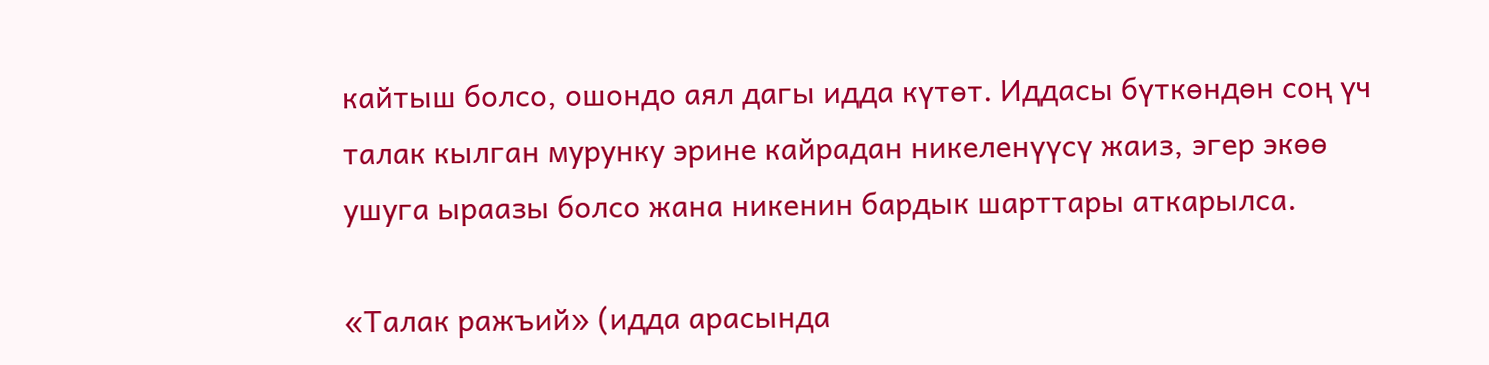кайтыш болсо, ошондо аял дагы идда күтөт. Иддасы бүткөндөн соң үч талак кылган мурунку эрине кайрадан никеленүүсү жаиз, эгер экөө ушуга ыраазы болсо жана никенин бардык шарттары аткарылса.

«Талак ражъий» (идда арасында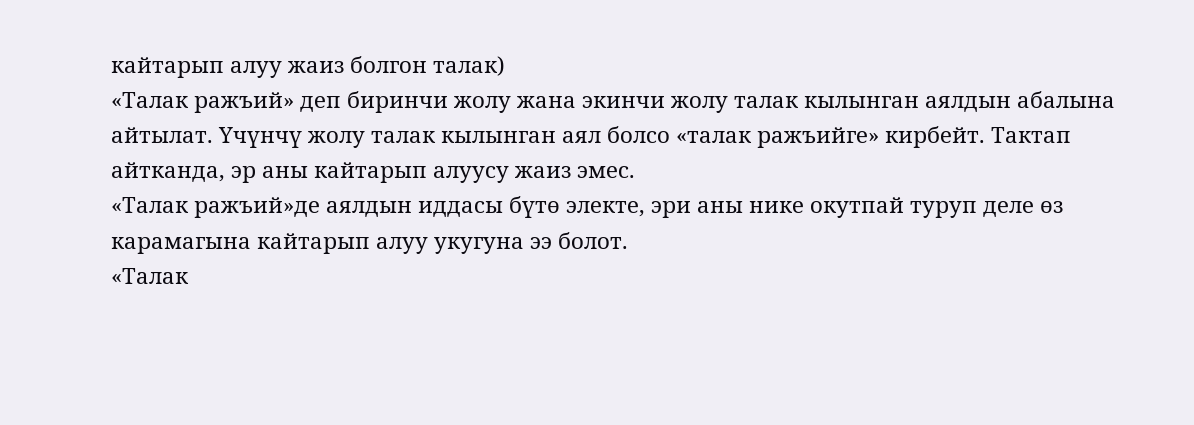кайтарып алуу жаиз болгон талак)
«Талак ражъий» деп биринчи жолу жана экинчи жолу талак кылынган аялдын абалына айтылат. Үчүнчү жолу талак кылынган аял болсо «талак ражъийге» кирбейт. Тактап айтканда, эр аны кайтарып алуусу жаиз эмес.
«Талак ражъий»де аялдын иддасы бүтө электе, эри аны нике окутпай туруп деле өз карамагына кайтарып алуу укугуна ээ болот.
«Талак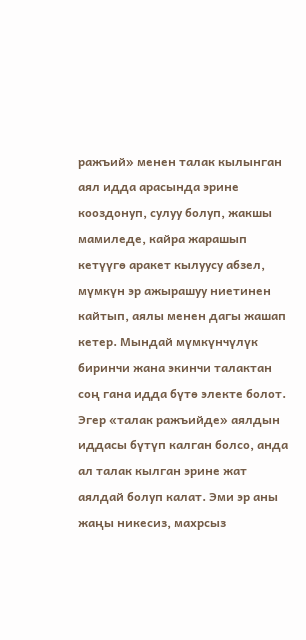ражъий» менен талак кылынган аял идда арасында эрине кооздонуп, сулуу болуп, жакшы мамиледе, кайра жарашып кетүүгө аракет кылуусу абзел, мүмкүн эр ажырашуу ниетинен кайтып, аялы менен дагы жашап кетер. Мындай мүмкүнчүлүк биринчи жана экинчи талактан соң гана идда бүтө электе болот.
Эгер «талак ражъийде» аялдын иддасы бүтүп калган болсо, анда ал талак кылган эрине жат аялдай болуп калат. Эми эр аны жаңы никесиз, махрсыз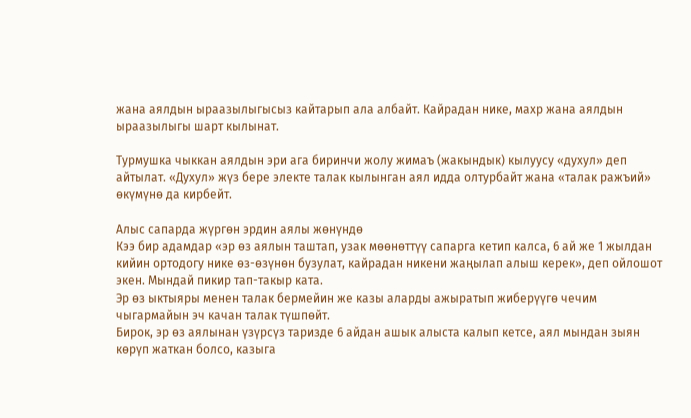жана аялдын ыраазылыгысыз кайтарып ала албайт. Кайрадан нике, махр жана аялдын ыраазылыгы шарт кылынат.

Турмушка чыккан аялдын эри ага биринчи жолу жимаъ (жакындык) кылуусу «духул» деп айтылат. «Духул» жүз бере электе талак кылынган аял идда олтурбайт жана «талак ражъий» өкүмүнө да кирбейт.

Алыс сапарда жүргөн эрдин аялы жөнүндө
Кээ бир адамдар «эр өз аялын таштап, узак мөөнөттүү сапарга кетип калса, 6 ай же 1 жылдан кийин ортодогу нике өз-өзүнөн бузулат, кайрадан никени жаңылап алыш керек», деп ойлошот экен. Мындай пикир тап-такыр ката.
Эр өз ыктыяры менен талак бермейин же казы аларды ажыратып жиберүүгө чечим чыгармайын эч качан талак түшпөйт.
Бирок, эр өз аялынан үзүрсүз таризде 6 айдан ашык алыста калып кетсе, аял мындан зыян көрүп жаткан болсо, казыга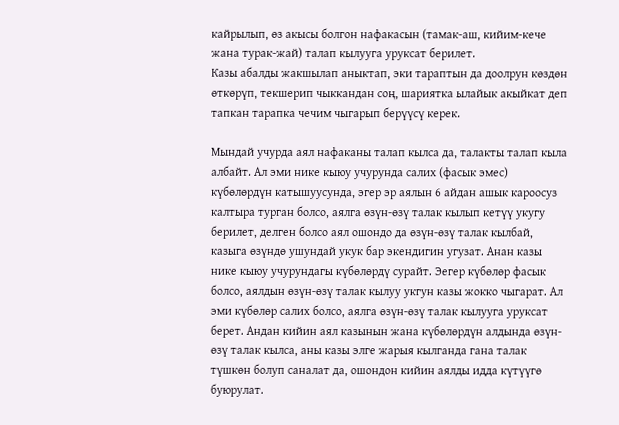кайрылып, өз акысы болгон нафакасын (тамак-аш, кийим-кече жана турак-жай) талап кылууга уруксат берилет.
Казы абалды жакшылап аныктап, эки тараптын да доолрун көздөн өткөрүп, текшерип чыккандан соң, шариятка ылайык акыйкат деп тапкан тарапка чечим чыгарып берүүсү керек.

Мындай учурда аял нафаканы талап кылса да, талакты талап кыла албайт. Ал эми нике кыюу учурунда салих (фасык эмес) күбөлөрдүн катышуусунда, эгер эр аялын 6 айдан ашык кароосуз калтыра турган болсо, аялга өзүн-өзү талак кылып кетүү укугу берилет, делген болсо аял ошондо да өзүн-өзү талак кылбай, казыга өзүндө ушундай укук бар экендигин угузат. Анан казы нике кыюу учурундагы күбөлөрдү сурайт. Эегер күбөлөр фасык болсо, аялдын өзүн-өзү талак кылуу укгун казы жокко чыгарат. Ал эми күбөлөр салих болсо, аялга өзүн-өзү талак кылууга уруксат берет. Андан кийин аял казынын жана күбөлөрдүн алдында өзүн-өзү талак кылса, аны казы элге жарыя кылганда гана талак түшкөн болуп саналат да, ошондон кийин аялды идда күтүүгө буюрулат.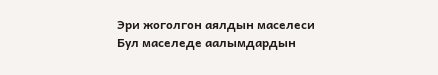Эри жоголгон аялдын маселеси
Бул маселеде аалымдардын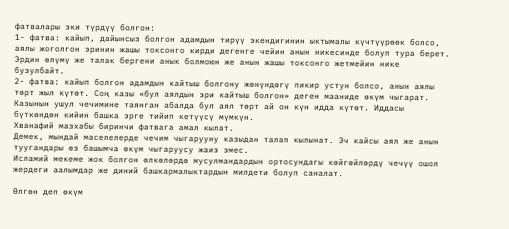фатвалары эки түрдүү болгон:
1- фатва: кайып, дайынсыз болгон адамдын тирүү экендигинин ыктымалы күчтүүрөөк болсо, аялы жоголгон эринин жашы токсонго кирди дегенге чейин анын никесинде болуп тура берет. Эрдин өлүмү же талак бергени анык болмоюн же анын жашы токсонго жетмейин нике бузулбайт.
2- фатва: кайып болгон адамдын кайтыш болгону жөнүндөгү пикир устун болсо, анын аялы төрт жыл күтөт. Соң казы «бул аялдын эри кайтыш болгон» деген мааниде өкүм чыгарат. Казынын ушул чечимине таянган абалда бул аял төрт ай он күн идда күтөт. Иддасы бүткөндөн кийин башка эрге тийип кетүүсү мүмкүн.
Хванафий мазхабы биринчи фатвага амал кылат.
Демек, мындай маселелерде чечим чыгарууну казыдан талап кылынат. Эч кайсы аял же анын туугандары өз башымча өкүм чыгаруусу жаиз эмес.
Исламий мекеме жок болгон өлкөлөрдө мусулмандардын ортосундагы көйгөйлөрдү чечүү ошол жердеги аалымдар же диний башкармалыктардын милдети болуп саналат.

Өлгөн деп өкүм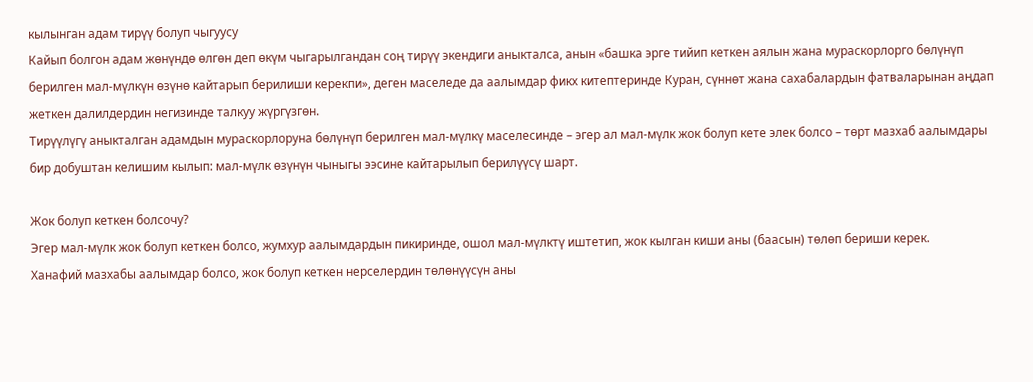кылынган адам тирүү болуп чыгуусу
Кайып болгон адам жөнүндө өлгөн деп өкүм чыгарылгандан соң тирүү экендиги аныкталса, анын «башка эрге тийип кеткен аялын жана мураскорлорго бөлүнүп берилген мал-мүлкүн өзүнө кайтарып берилиши керекпи», деген маселеде да аалымдар фикх китептеринде Куран, сүннөт жана сахабалардын фатваларынан аңдап жеткен далилдердин негизинде талкуу жүргүзгөн.
Тирүүлүгү аныкталган адамдын мураскорлоруна бөлүнүп берилген мал-мүлкү маселесинде – эгер ал мал-мүлк жок болуп кете элек болсо – төрт мазхаб аалымдары бир добуштан келишим кылып: мал-мүлк өзүнүн чыныгы ээсине кайтарылып берилүүсү шарт.

Жок болуп кеткен болсочу?
Эгер мал-мүлк жок болуп кеткен болсо, жумхур аалымдардын пикиринде, ошол мал-мүлктү иштетип, жок кылган киши аны (баасын) төлөп бериши керек.
Ханафий мазхабы аалымдар болсо, жок болуп кеткен нерселердин төлөнүүсүн аны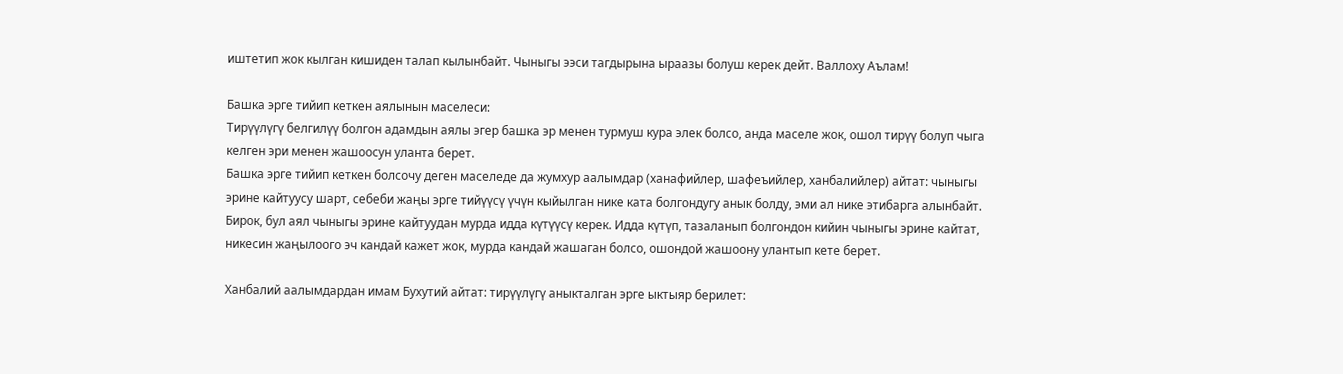иштетип жок кылган кишиден талап кылынбайт. Чыныгы ээси тагдырына ыраазы болуш керек дейт. Валлоху Аълам!

Башка эрге тийип кеткен аялынын маселеси:
Тирүүлүгү белгилүү болгон адамдын аялы эгер башка эр менен турмуш кура элек болсо, анда маселе жок, ошол тирүү болуп чыга келген эри менен жашоосун уланта берет.
Башка эрге тийип кеткен болсочу деген маселеде да жумхур аалымдар (ханафийлер, шафеъийлер, ханбалийлер) айтат: чыныгы эрине кайтуусу шарт, себеби жаңы эрге тийүүсү үчүн кыйылган нике ката болгондугу анык болду, эми ал нике этибарга алынбайт. Бирок, бул аял чыныгы эрине кайтуудан мурда идда күтүүсү керек. Идда күтүп, тазаланып болгондон кийин чыныгы эрине кайтат, никесин жаңылоого эч кандай кажет жок, мурда кандай жашаган болсо, ошондой жашоону улантып кете берет.

Ханбалий аалымдардан имам Бухутий айтат: тирүүлүгү аныкталган эрге ыктыяр берилет: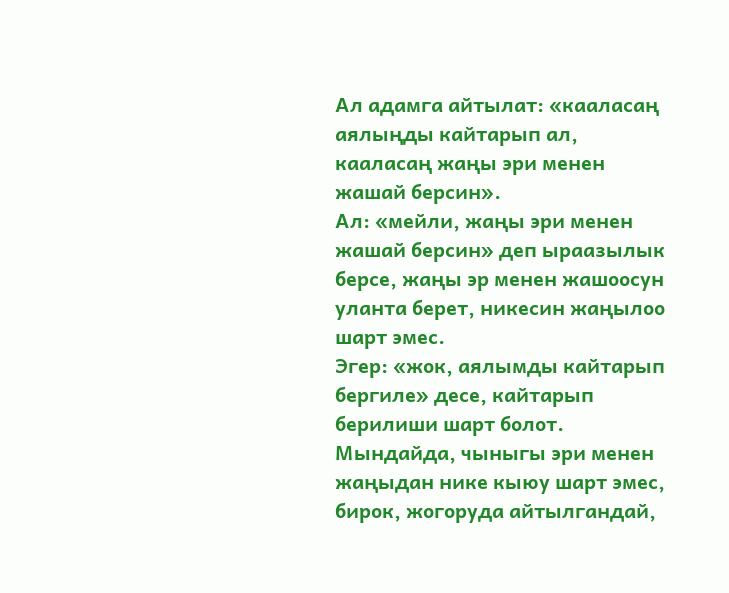Ал адамга айтылат: «кааласаң аялыңды кайтарып ал, кааласаң жаңы эри менен жашай берсин».
Ал: «мейли, жаңы эри менен жашай берсин» деп ыраазылык берсе, жаңы эр менен жашоосун уланта берет, никесин жаңылоо шарт эмес.
Эгер: «жок, аялымды кайтарып бергиле» десе, кайтарып берилиши шарт болот. Мындайда, чыныгы эри менен жаңыдан нике кыюу шарт эмес, бирок, жогоруда айтылгандай,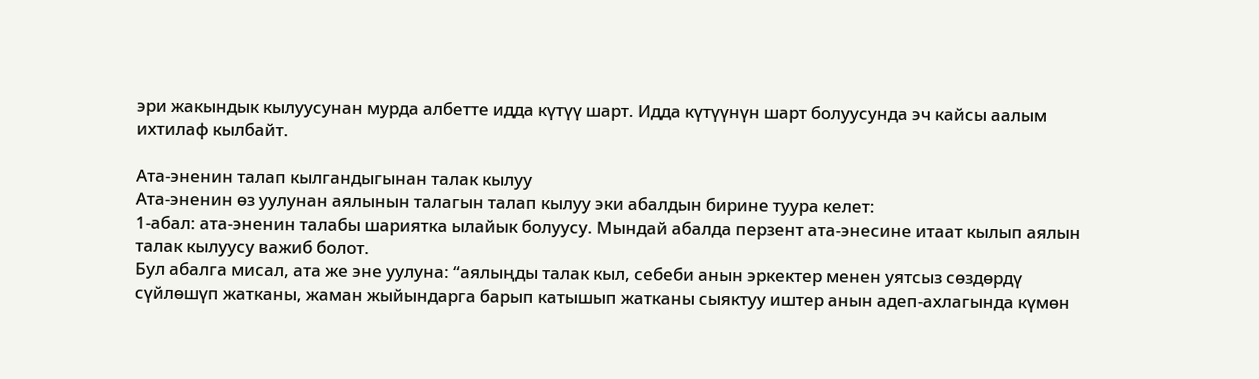эри жакындык кылуусунан мурда албетте идда күтүү шарт. Идда күтүүнүн шарт болуусунда эч кайсы аалым ихтилаф кылбайт.

Ата-эненин талап кылгандыгынан талак кылуу
Ата-эненин өз уулунан аялынын талагын талап кылуу эки абалдын бирине туура келет:
1-абал: ата-эненин талабы шариятка ылайык болуусу. Мындай абалда перзент ата-энесине итаат кылып аялын талак кылуусу важиб болот.
Бул абалга мисал, ата же эне уулуна: “аялыңды талак кыл, себеби анын эркектер менен уятсыз сөздөрдү сүйлөшүп жатканы, жаман жыйындарга барып катышып жатканы сыяктуу иштер анын адеп-ахлагында күмөн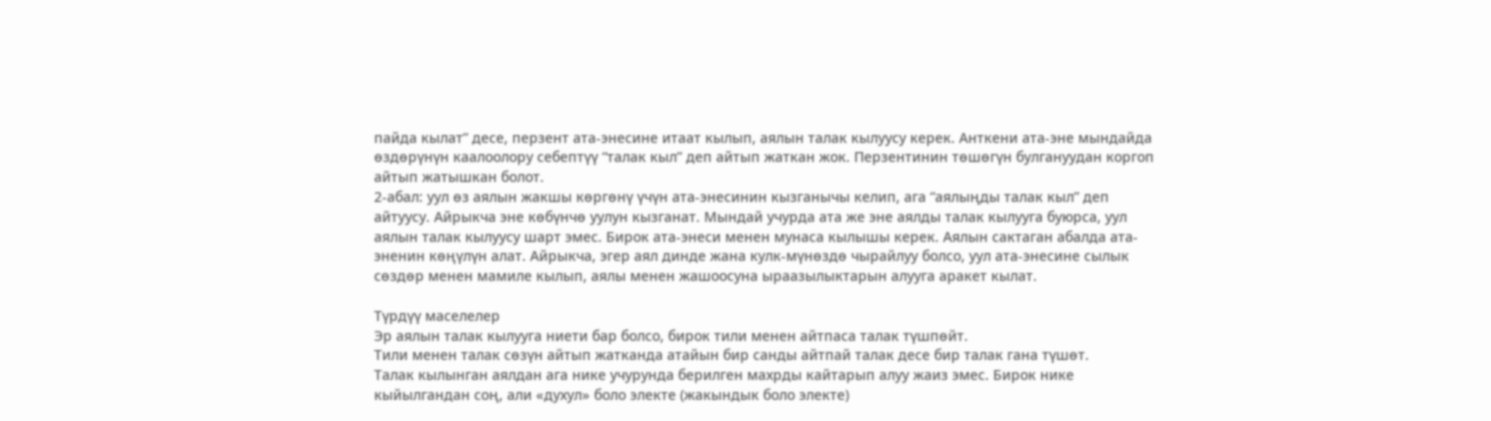пайда кылат” десе, перзент ата-энесине итаат кылып, аялын талак кылуусу керек. Анткени ата-эне мындайда өздөрүнүн каалоолору себептүү “талак кыл” деп айтып жаткан жок. Перзентинин төшөгүн булгануудан коргоп айтып жатышкан болот.
2-абал: уул өз аялын жакшы көргөнү үчүн ата-энесинин кызганычы келип, ага “аялыңды талак кыл” деп айтуусу. Айрыкча эне көбүнчө уулун кызганат. Мындай учурда ата же эне аялды талак кылууга буюрса, уул аялын талак кылуусу шарт эмес. Бирок ата-энеси менен мунаса кылышы керек. Аялын сактаган абалда ата-эненин көңүлүн алат. Айрыкча, эгер аял динде жана кулк-мүнөздө чырайлуу болсо, уул ата-энесине сылык сөздөр менен мамиле кылып, аялы менен жашоосуна ыраазылыктарын алууга аракет кылат.

Түрдүү маселелер
Эр аялын талак кылууга ниети бар болсо, бирок тили менен айтпаса талак түшпөйт.
Тили менен талак сөзүн айтып жатканда атайын бир санды айтпай талак десе бир талак гана түшөт.
Талак кылынган аялдан ага нике учурунда берилген махрды кайтарып алуу жаиз эмес. Бирок нике кыйылгандан соң, али «духул» боло электе (жакындык боло электе)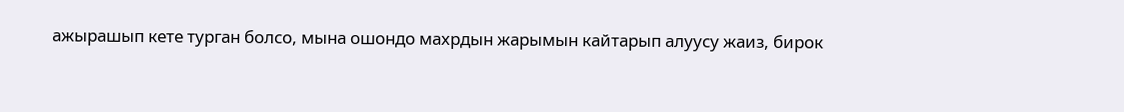ажырашып кете турган болсо, мына ошондо махрдын жарымын кайтарып алуусу жаиз, бирок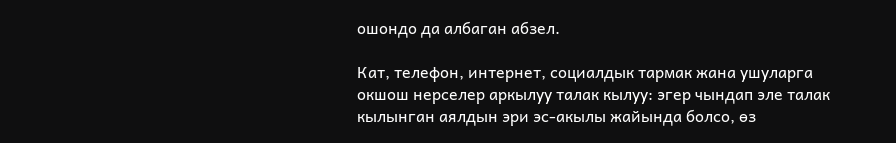ошондо да албаган абзел.

Кат, телефон, интернет, социалдык тармак жана ушуларга окшош нерселер аркылуу талак кылуу: эгер чындап эле талак кылынган аялдын эри эс-акылы жайында болсо, өз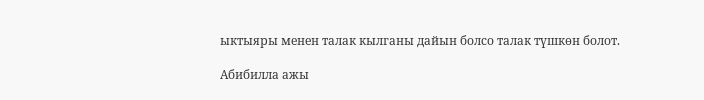ыктыяры менен талак кылганы дайын болсо талак түшкөн болот.

Абибилла ажы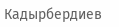Кадырбердиев